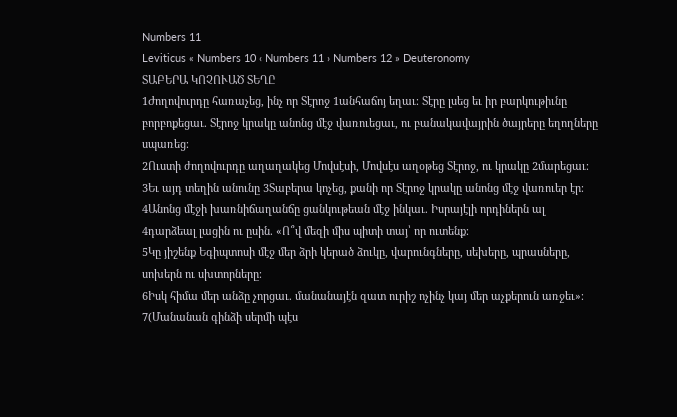Numbers 11
Leviticus « Numbers 10 ‹ Numbers 11 › Numbers 12 » Deuteronomy
ՏԱԲԵՐԱ ԿՈՉՈՒԱԾ ՏԵՂԸ
1Ժողովուրդը հառաչեց, ինչ որ Տէրոջ 1անհաճոյ եղաւ։ Տէրը լսեց եւ իր բարկութիւնը բորբոքեցաւ. Տէրոջ կրակը անոնց մէջ վառուեցաւ, ու բանակավայրին ծայրերը եղողները սպառեց։
2Ուստի ժողովուրդը աղաղակեց Մովսէսի, Մովսէս աղօթեց Տէրոջ, ու կրակը 2մարեցաւ։
3Եւ այդ տեղին անունը 3Տաբերա կոչեց, քանի որ Տէրոջ կրակը անոնց մէջ վառուեր էր։
4Անոնց մէջի խառնիճաղանճը ցանկութեան մէջ ինկաւ. Իսրայէլի որդիներն ալ 4դարձեալ լացին ու ըսին. «Ո՞վ մեզի միս պիտի տայ՝ որ ուտենք։
5Կը յիշենք Եգիպտոսի մէջ մեր ձրի կերած ձուկը, վարունգները, սեխերը, պրասները, սոխերն ու սխտորները։
6Իսկ հիմա մեր անձը չորցաւ. մանանայէն զատ ուրիշ ոչինչ կայ մեր աչքերուն առջեւ»։
7(Մանանան գինձի սերմի պէս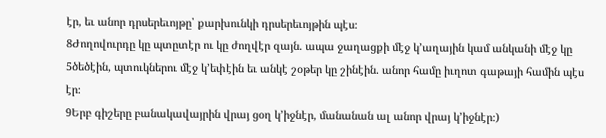էր, եւ անոր դրսերեւոյթը՝ քարխունկի դրսերեւոյթին պէս։
8Ժողովուրդը կը պտըտէր ու կը ժողվէր զայն. ապա ջաղացքի մէջ կ’աղային կամ անկանի մէջ կը 5ծեծէին, պտուկներու մէջ կ’եփէին եւ անկէ շօթեր կը շինէին. անոր համը իւղոտ գաթայի համին պէս էր։
9Երբ գիշերը բանակավայրին վրայ ցօղ կ’իջնէր, մանանան ալ անոր վրայ կ’իջնէր։)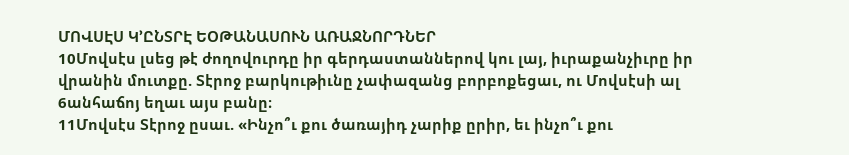ՄՈՎՍԷՍ Կ’ԸՆՏՐԷ ԵՕԹԱՆԱՍՈՒՆ ԱՌԱՋՆՈՐԴՆԵՐ
10Մովսէս լսեց թէ ժողովուրդը իր գերդաստաններով կու լայ, իւրաքանչիւրը իր վրանին մուտքը. Տէրոջ բարկութիւնը չափազանց բորբոքեցաւ, ու Մովսէսի ալ 6անհաճոյ եղաւ այս բանը։
11Մովսէս Տէրոջ ըսաւ. «Ինչո՞ւ քու ծառայիդ չարիք ըրիր, եւ ինչո՞ւ քու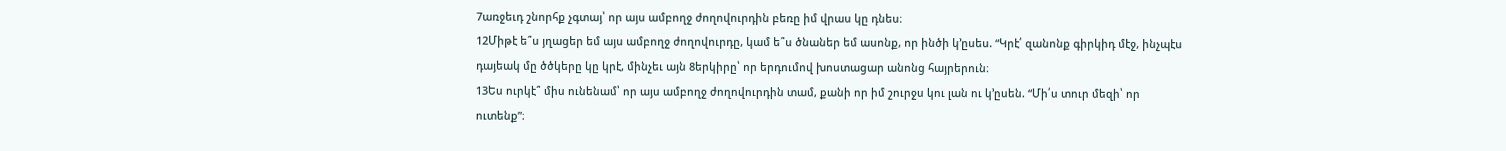7առջեւդ շնորհք չգտայ՝ որ այս ամբողջ ժողովուրդին բեռը իմ վրաս կը դնես։
12Միթէ ե՞ս յղացեր եմ այս ամբողջ ժողովուրդը, կամ ե՞ս ծնաներ եմ ասոնք, որ ինծի կ’ըսես. “Կրէ՛ զանոնք գիրկիդ մէջ, ինչպէս դայեակ մը ծծկերը կը կրէ, մինչեւ այն 8երկիրը՝ որ երդումով խոստացար անոնց հայրերուն։
13Ես ուրկէ՞ միս ունենամ՝ որ այս ամբողջ ժողովուրդին տամ, քանի որ իմ շուրջս կու լան ու կ’ըսեն. “Մի՛ս տուր մեզի՝ որ ուտենք”։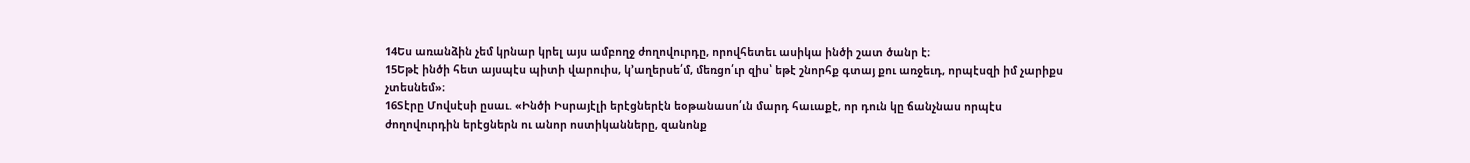14Ես առանձին չեմ կրնար կրել այս ամբողջ ժողովուրդը, որովհետեւ ասիկա ինծի շատ ծանր է։
15Եթէ ինծի հետ այսպէս պիտի վարուիս, կ’աղերսե՛մ, մեռցո՛ւր զիս՝ եթէ շնորհք գտայ քու առջեւդ, որպէսզի իմ չարիքս չտեսնեմ»։
16Տէրը Մովսէսի ըսաւ. «Ինծի Իսրայէլի երէցներէն եօթանասո՛ւն մարդ հաւաքէ, որ դուն կը ճանչնաս որպէս ժողովուրդին երէցներն ու անոր ոստիկանները, զանոնք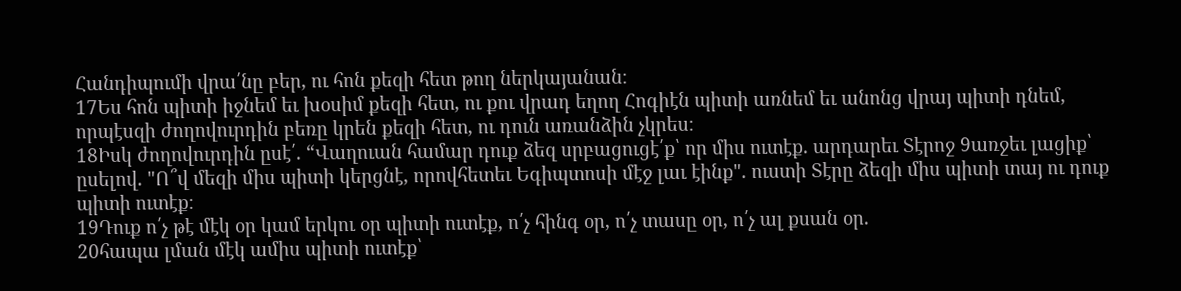Հանդիպումի վրա՛նը բեր, ու հոն քեզի հետ թող ներկայանան։
17Ես հոն պիտի իջնեմ եւ խօսիմ քեզի հետ, ու քու վրադ եղող Հոգիէն պիտի առնեմ եւ անոնց վրայ պիտի դնեմ, որպէսզի ժողովուրդին բեռը կրեն քեզի հետ, ու դուն առանձին չկրես։
18Իսկ ժողովուրդին ըսէ՛. “Վաղուան համար դուք ձեզ սրբացուցէ՛ք՝ որ միս ուտէք. արդարեւ Տէրոջ 9առջեւ լացիք՝ ըսելով. "Ո՞վ մեզի միս պիտի կերցնէ, որովհետեւ Եգիպտոսի մէջ լաւ էինք". ուստի Տէրը ձեզի միս պիտի տայ ու դուք պիտի ուտէք։
19Դուք ո՛չ թէ մէկ օր կամ երկու օր պիտի ուտէք, ո՛չ հինգ օր, ո՛չ տասը օր, ո՛չ ալ քսան օր.
20հապա լման մէկ ամիս պիտի ուտէք՝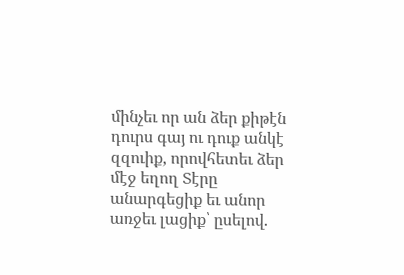մինչեւ որ ան ձեր քիթէն դուրս գայ ու դուք անկէ զզուիք, որովհետեւ ձեր մէջ եղող Տէրը անարգեցիք եւ անոր առջեւ լացիք՝ ըսելով.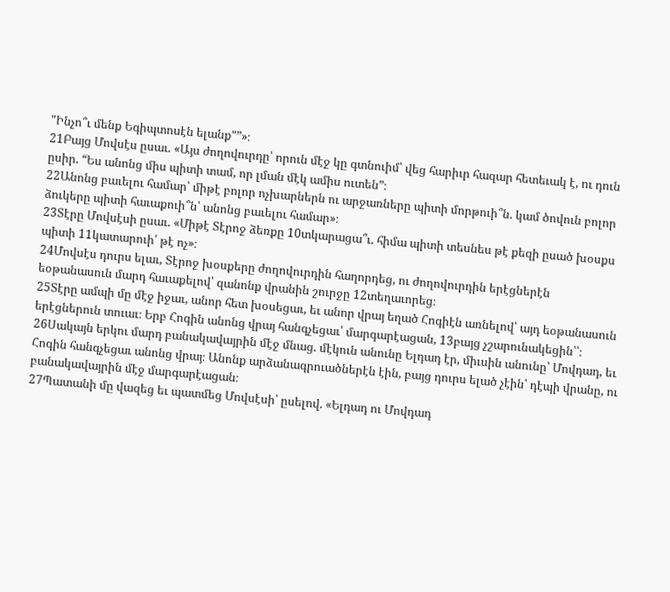"Ինչո՞ւ մենք Եգիպտոսէն ելանք"”»։
21Բայց Մովսէս ըսաւ. «Այս ժողովուրդը՝ որուն մէջ կը գտնուիմ՝ վեց հարիւր հազար հետեւակ է, ու դուն ըսիր. “Ես անոնց միս պիտի տամ, որ լման մէկ ամիս ուտեն”։
22Անոնց բաւելու համար՝ միթէ բոլոր ոչխարներն ու արջառները պիտի մորթուի՞ն. կամ ծովուն բոլոր ձուկերը պիտի հաւաքուի՞ն՝ անոնց բաւելու համար»։
23Տէրը Մովսէսի ըսաւ. «Միթէ Տէրոջ ձեռքը 10տկարացա՞ւ. հիմա պիտի տեսնես թէ քեզի ըսած խօսքս պիտի 11կատարուի՛ թէ ոչ»։
24Մովսէս դուրս ելաւ, Տէրոջ խօսքերը ժողովուրդին հաղորդեց, ու ժողովուրդին երէցներէն եօթանասուն մարդ հաւաքելով՝ զանոնք վրանին շուրջը 12տեղաւորեց։
25Տէրը ամպի մը մէջ իջաւ, անոր հետ խօսեցաւ, եւ անոր վրայ եղած Հոգիէն առնելով՝ այդ եօթանասուն երէցներուն տուաւ։ Երբ Հոգին անոնց վրայ հանգչեցաւ՝ մարգարէացան, 13բայց չշարունակեցին՝՝։
26Սակայն երկու մարդ բանակավայրին մէջ մնաց. մէկուն անունը Ելդադ էր, միւսին անունը՝ Մովդադ, եւ Հոգին հանգչեցաւ անոնց վրայ։ Անոնք արձանագրուածներէն էին, բայց դուրս ելած չէին՝ դէպի վրանը, ու բանակավայրին մէջ մարգարէացան։
27Պատանի մը վազեց եւ պատմեց Մովսէսի՝ ըսելով. «Ելդադ ու Մովդադ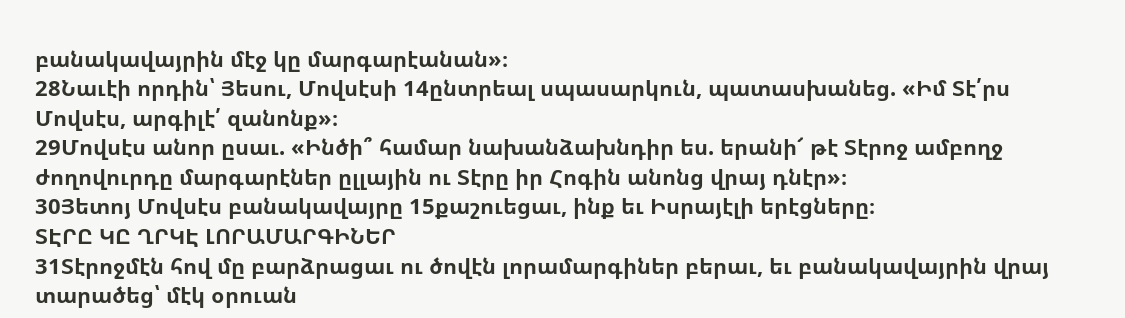բանակավայրին մէջ կը մարգարէանան»։
28Նաւէի որդին՝ Յեսու, Մովսէսի 14ընտրեալ սպասարկուն, պատասխանեց. «Իմ Տէ՛րս Մովսէս, արգիլէ՛ զանոնք»։
29Մովսէս անոր ըսաւ. «Ինծի՞ համար նախանձախնդիր ես. երանի՜ թէ Տէրոջ ամբողջ ժողովուրդը մարգարէներ ըլլային ու Տէրը իր Հոգին անոնց վրայ դնէր»։
30Յետոյ Մովսէս բանակավայրը 15քաշուեցաւ, ինք եւ Իսրայէլի երէցները։
ՏԷՐԸ ԿԸ ՂՐԿԷ ԼՈՐԱՄԱՐԳԻՆԵՐ
31Տէրոջմէն հով մը բարձրացաւ ու ծովէն լորամարգիներ բերաւ, եւ բանակավայրին վրայ տարածեց՝ մէկ օրուան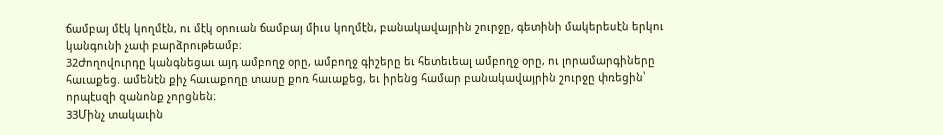ճամբայ մէկ կողմէն, ու մէկ օրուան ճամբայ միւս կողմէն, բանակավայրին շուրջը, գետինի մակերեսէն երկու կանգունի չափ բարձրութեամբ։
32Ժողովուրդը կանգնեցաւ այդ ամբողջ օրը, ամբողջ գիշերը եւ հետեւեալ ամբողջ օրը, ու լորամարգիները հաւաքեց. ամենէն քիչ հաւաքողը տասը քոռ հաւաքեց, եւ իրենց համար բանակավայրին շուրջը փռեցին՝ որպէսզի զանոնք չորցնեն։
33Մինչ տակաւին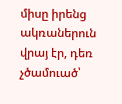միսը իրենց ակռաներուն վրայ էր, դեռ չծամուած՝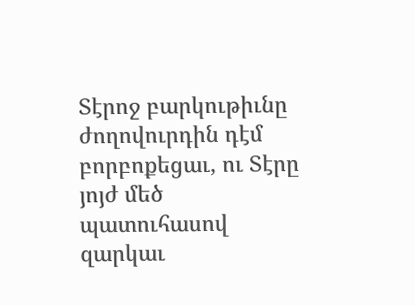Տէրոջ բարկութիւնը ժողովուրդին դէմ բորբոքեցաւ, ու Տէրը յոյժ մեծ պատուհասով զարկաւ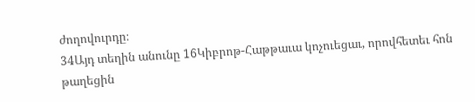ժողովուրդը։
34Այդ տեղին անունը 16Կիբրոթ-Հաթթաւա կոչուեցաւ, որովհետեւ հոն թաղեցին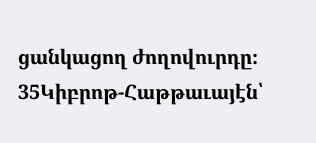ցանկացող ժողովուրդը։
35Կիբրոթ-Հաթթաւայէն՝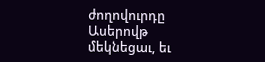ժողովուրդը Ասերովթ մեկնեցաւ, եւ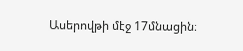Ասերովթի մէջ 17մնացին։